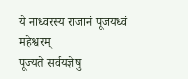ये नाध्वरस्य राजानं पूजयध्वं महेश्वरम्
पूज्यते सर्वयज्ञेषु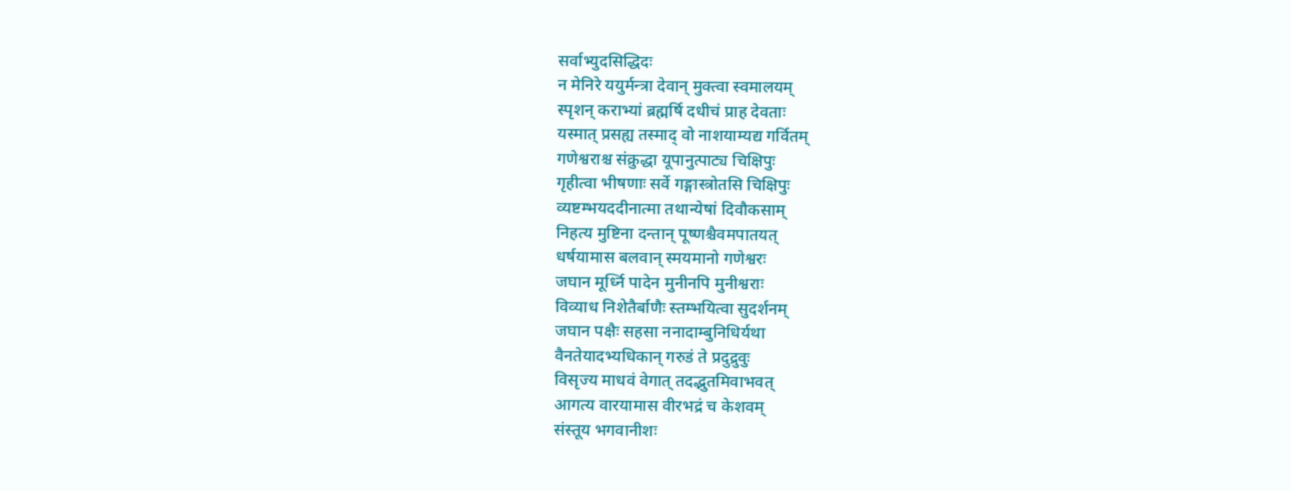सर्वाभ्युदसिद्धिदः
न मेनिरे ययुर्मन्त्रा देवान् मुक्त्वा स्वमालयम्
स्पृशन् कराभ्यां ब्रह्मर्षि दधीचं प्राह देवताः
यस्मात् प्रसह्य तस्माद् वो नाशयाम्यद्य गर्वितम्
गणेश्वराश्च संक्रुद्धा यूपानुत्पाट्य चिक्षिपुः
गृहीत्वा भीषणाः सर्वे गङ्गास्त्रोतसि चिक्षिपुः
व्यष्टम्भयददीनात्मा तथान्येषां दिवौकसाम्
निहत्य मुष्टिना दन्तान् पूष्णश्चैवमपातयत्
धर्षयामास बलवान् स्मयमानो गणेश्वरः
जघान मूर्ध्नि पादेन मुनीनपि मुनीश्वराः
विव्याध निशेतैर्बाणैः स्तम्भयित्वा सुदर्शनम्
जघान पक्षैः सहसा ननादाम्बुनिधिर्यथा
वैनतेयादभ्यधिकान् गरुडं ते प्रदुद्रुवुः
विसृज्य माधवं वेगात् तदद्भुतमिवाभवत्
आगत्य वारयामास वीरभद्रं च केशवम्
संस्तूय भगवानीशः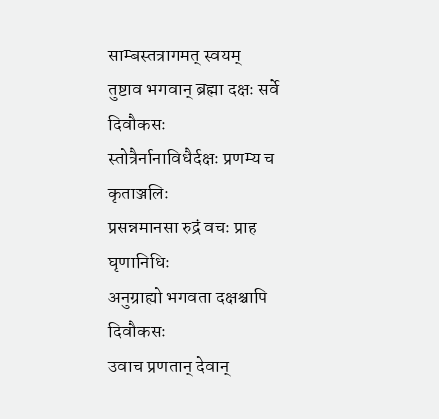साम्बस्तत्रागमत् स्वयम्
तुष्टाव भगवान् ब्रह्मा दक्षः सर्वे दिवौकसः
स्तोत्रैर्नानाविधैर्दक्षः प्रणम्य च कृताञ्जलिः
प्रसन्नमानसा रुद्रं वचः प्राह घृणानिधिः
अनुग्राह्यो भगवता दक्षश्चापि दिवौकसः
उवाच प्रणतान् देवान्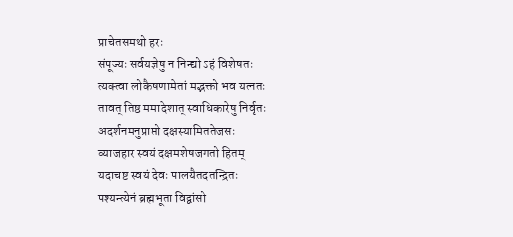प्राचेतसमथो हरः
संपूज्यः सर्वयज्ञेषु न निन्द्यो ऽहं विशेषतः
त्यक्त्वा लोकैषणामेतां मद्भक्तो भव यत्नतः
तावत् तिष्ठ ममादेशात् स्वाधिकारेषु निर्वृतः
अदर्शनमनुप्राप्तो दक्षस्यामिततेजसः
व्याजहार स्वयं दक्षमशेषजगतो हितम्
यदाचष्ट स्वयं देवः पालयैतदतन्द्रितः
पश्यन्त्येनं ब्रह्मभूता विद्वांसो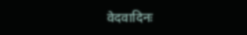वेदवादिनः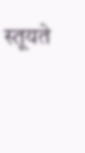स्तूयते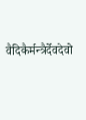वैदिकैर्मन्त्रैर्देवदेवो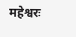महेश्वरः